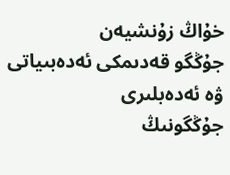خۇاڭ زۇنشيەن
جۇڭگو قەدىمكى ئەدەبىياتى ۋە ئەدەبلىرى
جۇڭگونىڭ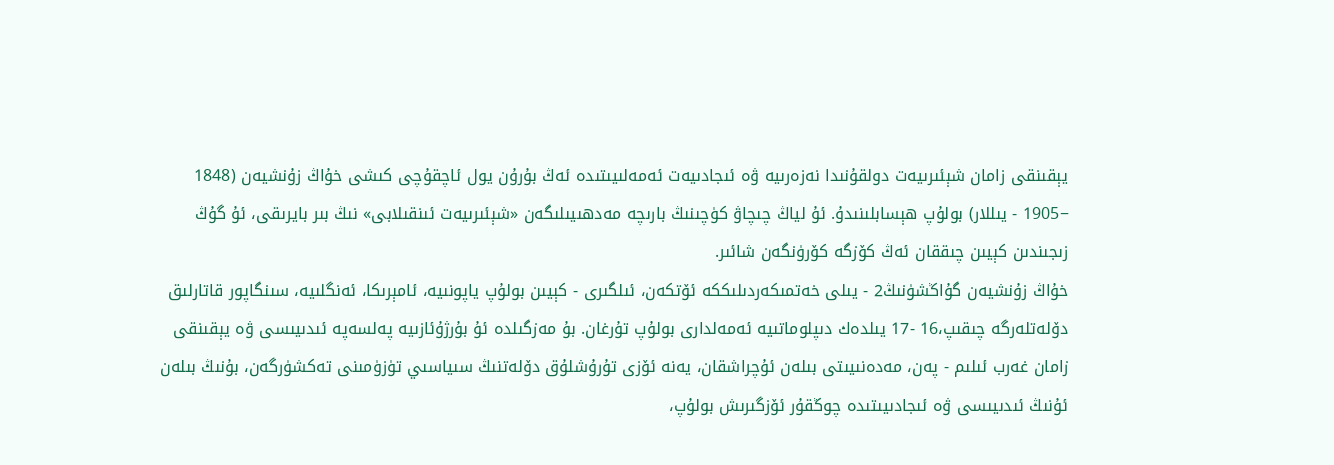يېقىنقى زامان شېئىرىيەت دولقۇنىدا نەزەرىيە ۋە ئىجادىيەت ئەمەلىيىتىدە ئەڭ بۇرۇن يول ئاچقۇچى كىشى خۇاڭ زۇنشيەن (1848 −1905 - يىللار) بولۇپ ھېسابلىنىدۇ. ئۇ لياڭ چىچاۋ كۈچىنىڭ بارىچە مەدھىيىلىگەن «شېئىرىيەت ئىنقىلابى» نىڭ بىر بايرىقى، ئۇ گۇڭ زىجىندىن كېيىن چىققان ئەڭ كۆزگە كۆرۈنگەن شائىر.
خۇاڭ زۇنشيەن گۇاڭشۈنىڭ2 - يىلى خەتمىكەردىلىككە ئۆتكەن، ئىلگىرى - كېيىن بولۇپ ياپونىيە، ئامېرىكا، ئەنگلىيە، سىنگاپور قاتارلىق دۆلەتلەرگە چىقىپ،16 -17 يىلدەك دىپلوماتىيە ئەمەلدارى بولۇپ تۇرغان. بۇ مەزگىلدە ئۇ بۇرژۇئازىيە پەلسەپە ئىدىيىسى ۋە يېقىنقى زامان غەرب ئىلىم - پەن، مەدەنىيىتى بىلەن ئۇچراشقان، يەنە ئۆزى تۇرۇشلۇق دۆلەتنىڭ سىياسىي تۈزۈمىنى تەكشۈرگەن، بۇنىڭ بىلەن ئۇنىڭ ئىدىيىسى ۋە ئىجادىيىتىدە چوڭقۇر ئۆزگىرىش بولۇپ،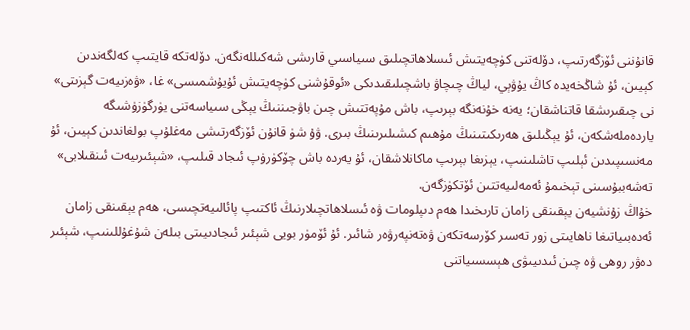قانۇننى ئۆزگەرتىپ، دۆلەتنى كۈچەيتىش ئىسلاھاتچىلىق سىياسىي قارىشى شەكىللەنگەن. دۆلەتكە قايتىپ كەلگەندىن كېيىن، ئۇ شاڭخەيدە كاڭ يۇۋېي، لياڭ چىچاۋ باشچىلىقىدىكى «ئوقۇشنى كۈچەيتىش ئۇيۇشمىسى» غا، «ۋەزىيەت گېزىتى» نى چىقىرىشقا قاتناشقان؛ يەنە خۇنەنگە بېرىپ، باش مۇپەتتىش چىن باۋجىننىڭ يېڭى سىياسەتنى يۈرگۈزۈشىگە ياردەملەشكەن، ئۇ يېڭىلىق ھەرىكىتىنىڭ مۇھىم كىشىلىرىنىڭ بىرى. ۋۇ شۈ قانۇن ئۆزگەرتىشى مەغلۇپ بولغاندىن كېيىن، ئۇ مەنسىپىدىن ئېلىپ تاشلىنىپ، يېزىغا بېرىپ ماكانلاشقان، ئۇ يەردە باش چۆكۈرۈپ ئىجاد قىلىپ، «شېئىرىيەت ئىنقىلابى» تەشەببۇسىنى تېخىمۇ ئەمەلىيەتتىن ئۆتكۈزگەن.
خۇاڭ زۇنشيەن يېقىنقى زامان تارىخىدا ھەم دىپلومات ۋە ئىسلاھاتچىلارنىڭ ئاكتىپ پائالىيەتچىسى، ھەم يېقىنقى زامان ئەدەبىياتىغا ناھايىتى زور تەسىر كۆرسەتكەن ۋەتەنپەرۋەر شائىر. ئۇ ئۆمۈر بويى شېئىر ئىجادىيىتى بىلەن شۇغۇللىنىپ، شېئىر دەۋر روھى ۋە چىن ئىدىيىۋى ھېسسىياتنى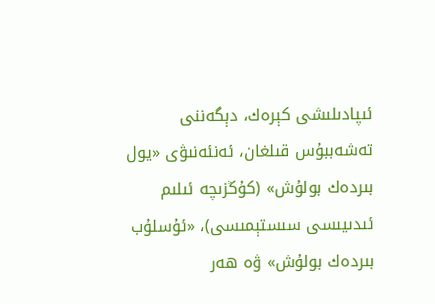ئىپادىلىشى كېرەك، دېگەننى تەشەببۇس قىلغان، ئەنئەنىۋى «يول بىردەك بولۇش» (كۇڭزىچە ئىلىم ئىدىيىسى سىستېمىسى)، «ئۇسلۇب بىردەك بولۇش» ۋە ھەر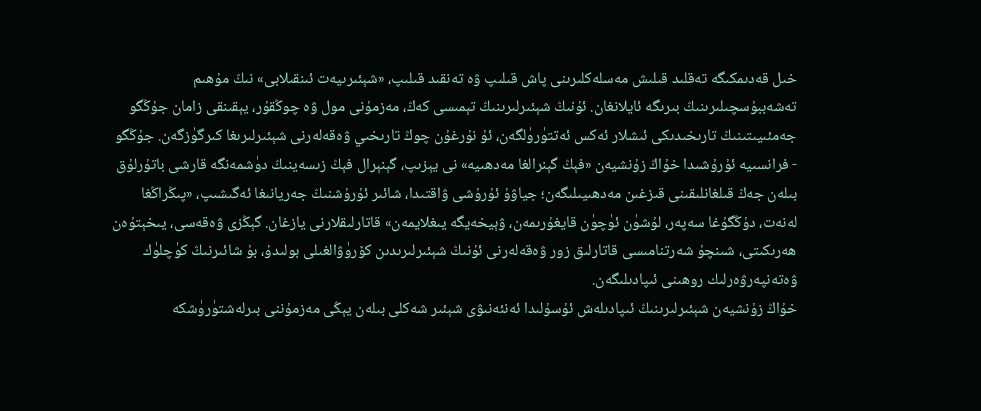خىل قەدىمكىگە تەقلىد قىلىش مەسلەكلىرىنى پاش قىلىپ ۋە تەنقىد قىلىپ، «شېئىرىيەت ئىنقىلابى» نىڭ مۇھىم تەشەببۇسچىلىرىنىڭ بىرىگە ئايلانغان. ئۇنىڭ شېئىرلىرىنىڭ تېمىسى كەڭ، مەزمۇنى مول ۋە چوڭقۇر، يېقىنقى زامان جۇڭگو جەمئىيىتىنىڭ تارىخىدىكى ئىشلار ئەكس ئەتتۈرۈلگەن، ئۇ نۇرغۇن چوڭ تارىخىي ۋەقەلەرنى شېئىرلىرىغا كىرگۈزگەن. جۇڭگو - فرانسىيە ئۇرۇشىدا خۇاڭ زۇنشيەن «فېڭ گېنرالغا مەدھىيە» نى يېزىپ، گېنېرال فېڭ زىسەينىڭ دۈشمەنگە قارشى باتۇرلۇق بىلەن جەڭ قىلغانلىقىنى قىزغىن مەدھىيىلىگەن؛ جياۋۇ ئۇرۇشى ۋاقتىدا، شائىر ئۇرۇشنىڭ جەريانىغا ئەگىشىپ، «پىڭراڭغا لەنەت، دۇڭگۇغا سەپەر، لۇشۈن ئۈچۈن قايغۇرىمەن، ۋېيخەيگە يىغلايمەن» قاتارلىقلارنى يازغان. گېڭزى ۋەقەسى، يىخېتۇەن ھەرىكىتى، شىنچۇ شەرتنامىسى قاتارلىق زور ۋەقەلەرنى ئۇنىڭ شېئىرلىرىدىن كۆرۈۋالغىلى بولىدۇ، بۇ شائىرنىڭ كۈچلۈك ۋەتەنپەرۋەرلىك روھىنى ئىپادىلىگەن.
خۇاڭ زۇنشيەن شېئىرلىرىنىڭ ئىپادىلەش ئۇسۇلىدا ئەنئەنىۋى شېئىر شەكلى بىلەن يېڭى مەزمۇننى بىرلەشتۈرۈشكە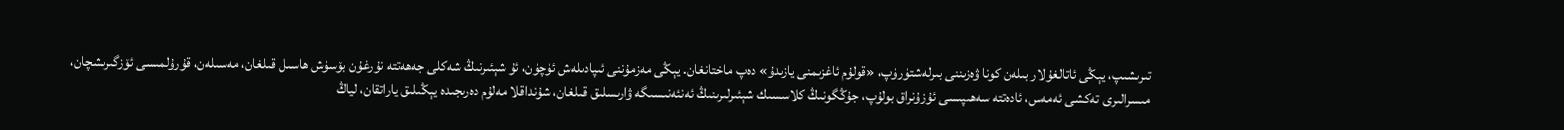تىرىشىپ، يېڭى ئاتالغۇلار بىلەن كونا ۋەزىننى بىرلەشتۈرۈپ، «قولۇم ئاغزىمنى يازىدۇ» دەپ ماختانغان. يېڭى مەزمۇننى ئىپادىلەش ئۈچۈن، ئۇ شېئىرنىڭ شەكلى جەھەتتە نۇرغۇن بۆسۈش ھاسىل قىلغان، مەسىلەن، قۇرۇلمىسى ئۆزگىرىشچان، مىسرالىرى تەكشى ئەمەس، ئادەتتە سەھىپىسى ئۇزۇنراق بولۇپ، جۇڭگونىڭ كلاسسىك شېئىرلىرىنىڭ ئەنئەنىسىگە ۋارىسلىق قىلغان، شۇنداقلا مەلۇم دەرىجىدە يېڭىلىق ياراتقان، لياڭ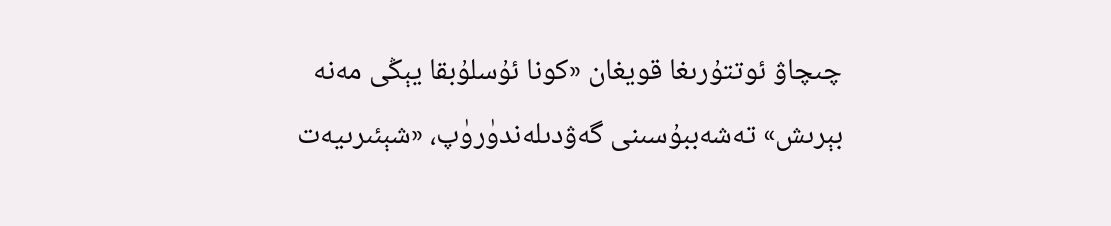چىچاۋ ئوتتۇرىغا قويغان «كونا ئۇسلۇبقا يېڭى مەنە بېرىش» تەشەببۇسىنى گەۋدىلەندۈرۈپ، «شېئىرىيەت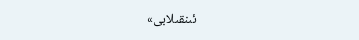ئىنقىلابى»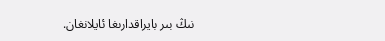نىڭ بىر بايراقدارىغا ئايلانغان.